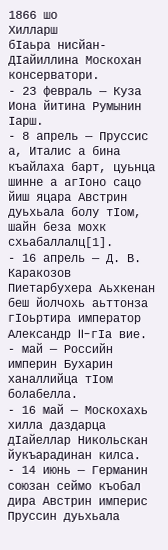1866 шо
Хилларш
бӀаьра нисйан- ДӀайиллина Москохан консерватори.
- 23 февраль — Куза Иона йитина Румынин Ӏарш.
- 8 апрель — Пруссис а, Италис а бина къайлаха барт, цуьнца шинне а агӀоно сацо йиш яцара Австрин дуьхьала болу тӀом, шайн беза мохк схьабаллалц[1].
- 16 апрель — Д. В. Каракозов Пиетарбухера Аьхкенан беш йолчохь аьттонза гӀоьртира император Александр II-гӀа вие.
- май — Российн империн Бухарин ханаллийца тӀом болабелла.
- 16 май — Москохахь хилла даздарца дӀайеллар Никольскан йукъарадинан килса.
- 14 июнь — Германин союзан сеймо къобал дира Австрин империс Пруссин дуьхьала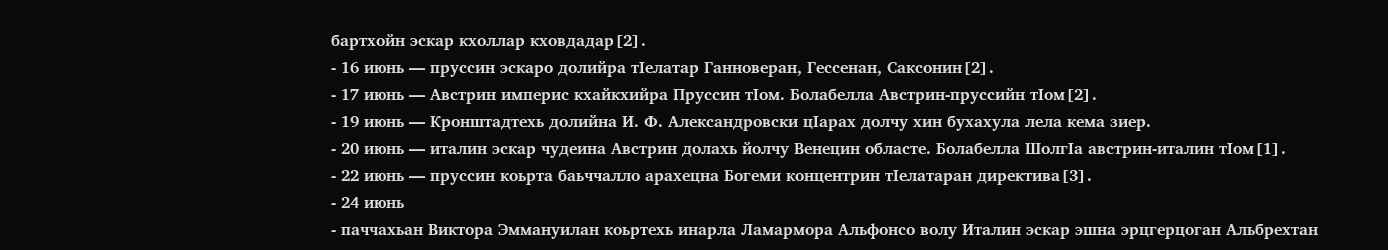бартхойн эскар кхоллар кховдадар[2].
- 16 июнь — пруссин эскаро долийра тӀелатар Ганноверан, Гессенан, Саксонин[2].
- 17 июнь — Австрин империс кхайкхийра Пруссин тӀом. Болабелла Австрин-пруссийн тӀом[2].
- 19 июнь — Кронштадтехь долийна И. Ф. Александровски цӀарах долчу хин бухахула лела кема зиер.
- 20 июнь — италин эскар чудеина Австрин долахь йолчу Венецин областе. Болабелла ШолгӀа австрин-италин тӀом[1].
- 22 июнь — пруссин коьрта баьччалло арахецна Богеми концентрин тӀелатаран директива[3].
- 24 июнь
- паччахьан Виктора Эммануилан коьртехь инарла Ламармора Альфонсо волу Италин эскар эшна эрцгерцоган Альбрехтан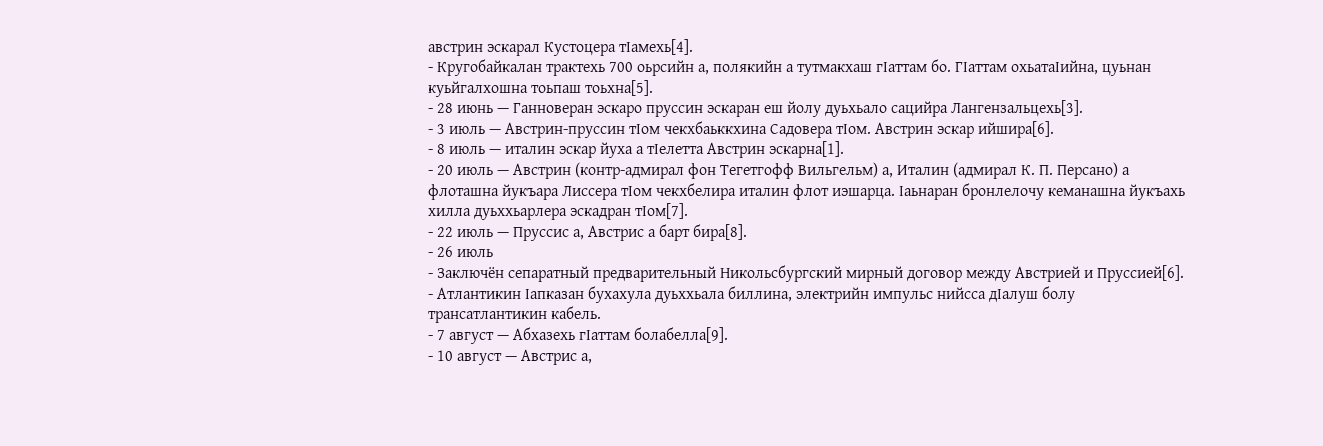австрин эскарал Кустоцера тӀамехь[4].
- Кругобайкалан трактехь 700 оьрсийн а, полякийн а тутмакхаш гӀаттам бо. ГӀаттам охьатаӀийна, цуьнан куьйгалхошна тоьпаш тоьхна[5].
- 28 июнь — Ганноверан эскаро пруссин эскаран еш йолу дуьхьало сацийра Лангензальцехь[3].
- 3 июль — Австрин-пруссин тӀом чекхбаьккхина Садовера тӀом. Австрин эскар ийшира[6].
- 8 июль — италин эскар йуха а тӀелетта Австрин эскарна[1].
- 20 июль — Австрин (контр-адмирал фон Тегетгофф Вильгельм) а, Италин (адмирал К. П. Персано) а флоташна йукъара Лиссера тӀом чекхбелира италин флот иэшарца. Ӏаьнаран бронлелочу кеманашна йукъахь хилла дуьххьарлера эскадран тӀом[7].
- 22 июль — Пруссис а, Австрис а барт бира[8].
- 26 июль
- Заключён сепаратный предварительный Никольсбургский мирный договор между Австрией и Пруссией[6].
- Атлантикин Ӏапказан бухахула дуьххьала биллина, электрийн импульс нийсса дӀалуш болу трансатлантикин кабель.
- 7 август — Абхазехь гӀаттам болабелла[9].
- 10 август — Австрис а,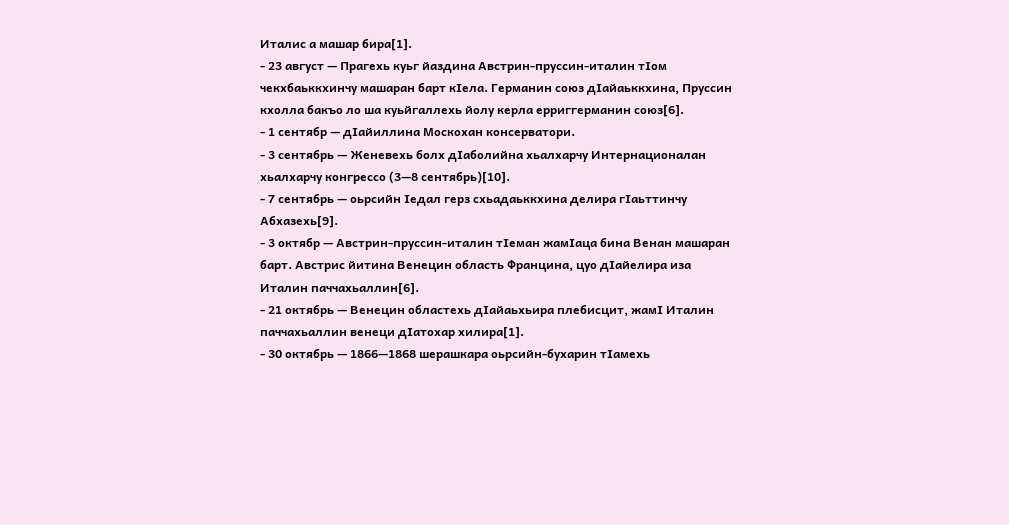Италис а машар бира[1].
- 23 август — Прагехь куьг йаздина Австрин-пруссин-италин тӀом чекхбаьккхинчу машаран барт кӀела. Германин союз дӀайаьккхина, Пруссин кхолла бакъо ло ша куьйгаллехь йолу керла ерриггерманин союз[6].
- 1 сентябр — дӀайиллина Москохан консерватори.
- 3 сентябрь — Женевехь болх дӀаболийна хьалхарчу Интернационалан хьалхарчу конгрессо (3—8 сентябрь)[10].
- 7 сентябрь — оьрсийн Ӏедал герз схьадаьккхина делира гӀаьттинчу Абхазехь[9].
- 3 октябр — Австрин-пруссин-италин тӀеман жамӀаца бина Венан машаран барт. Австрис йитина Венецин область Францина, цуо дӀайелира иза Италин паччахьаллин[6].
- 21 октябрь — Венецин областехь дӀайаьхьира плебисцит, жамӀ Италин паччахьаллин венеци дӀатохар хилира[1].
- 30 октябрь — 1866—1868 шерашкара оьрсийн-бухарин тӀамехь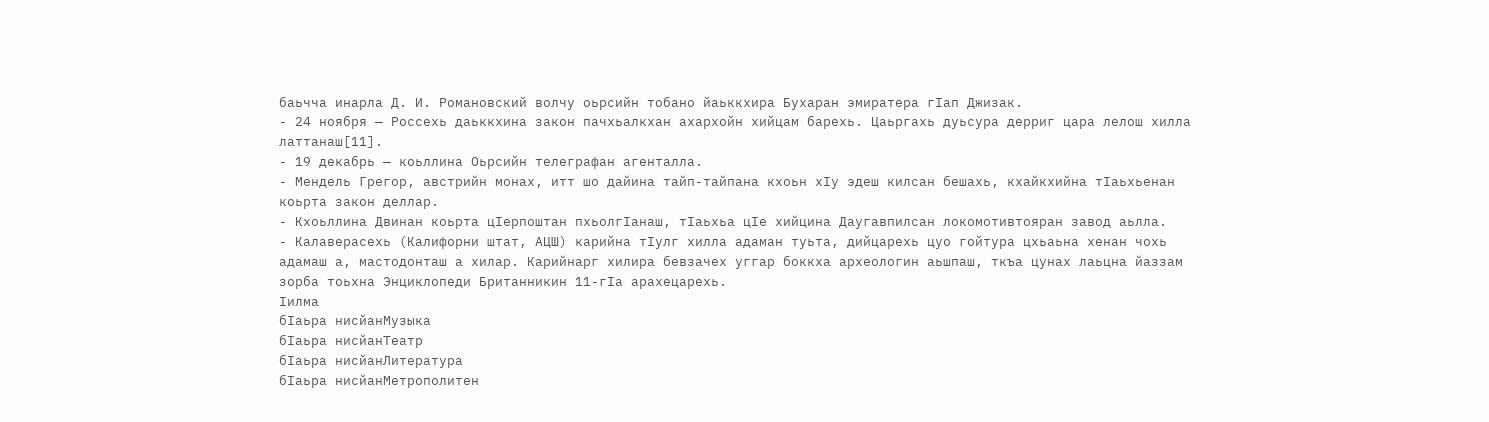баьчча инарла Д. И. Романовский волчу оьрсийн тобано йаьккхира Бухаран эмиратера гӀап Джизак.
- 24 ноября — Россехь даьккхина закон пачхьалкхан ахархойн хийцам барехь. Цаьргахь дуьсура дерриг цара лелош хилла латтанаш[11].
- 19 декабрь — коьллина Оьрсийн телеграфан агенталла.
- Мендель Грегор, австрийн монах, итт шо дайина тайп-тайпана кхоьн хӀу эдеш килсан бешахь, кхайкхийна тӀаьхьенан коьрта закон деллар.
- Кхоьллина Двинан коьрта цӀерпоштан пхьолгӀанаш, тӀаьхьа цӀе хийцина Даугавпилсан локомотивтояран завод аьлла.
- Калаверасехь (Калифорни штат, АЦШ) карийна тӀулг хилла адаман туьта, дийцарехь цуо гойтура цхьаьна хенан чохь адамаш а, мастодонташ а хилар. Карийнарг хилира бевзачех уггар боккха археологин аьшпаш, ткъа цунах лаьцна йаззам зорба тоьхна Энциклопеди Британникин 11-гӀа арахецарехь.
Ӏилма
бӀаьра нисйанМузыка
бӀаьра нисйанТеатр
бӀаьра нисйанЛитература
бӀаьра нисйанМетрополитен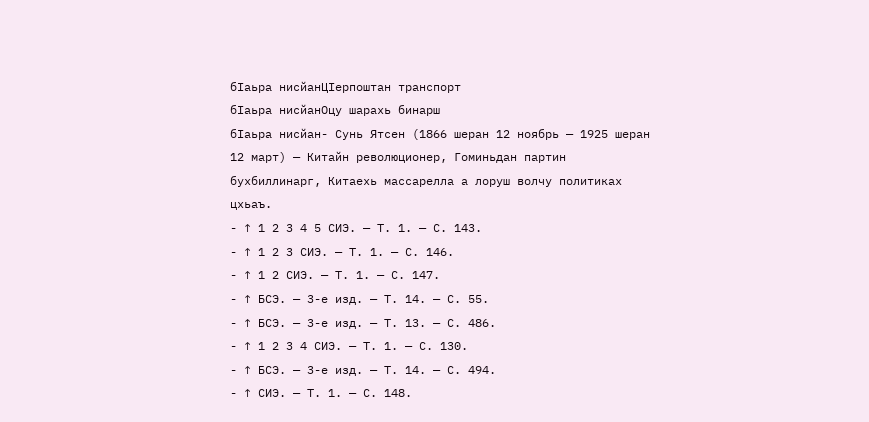бӀаьра нисйанЦӀерпоштан транспорт
бӀаьра нисйанОцу шарахь бинарш
бӀаьра нисйан- Сунь Ятсен (1866 шеран 12 ноябрь — 1925 шеран 12 март) — Китайн революционер, Гоминьдан партин бухбиллинарг, Китаехь массарелла а лоруш волчу политиках цхьаъ.
- ↑ 1 2 3 4 5 СИЭ. — Т. 1. — С. 143.
- ↑ 1 2 3 СИЭ. — Т. 1. — С. 146.
- ↑ 1 2 СИЭ. — Т. 1. — С. 147.
- ↑ БСЭ. — 3-е изд. — Т. 14. — С. 55.
- ↑ БСЭ. — 3-е изд. — Т. 13. — С. 486.
- ↑ 1 2 3 4 СИЭ. — Т. 1. — С. 130.
- ↑ БСЭ. — 3-е изд. — Т. 14. — С. 494.
- ↑ СИЭ. — Т. 1. — С. 148.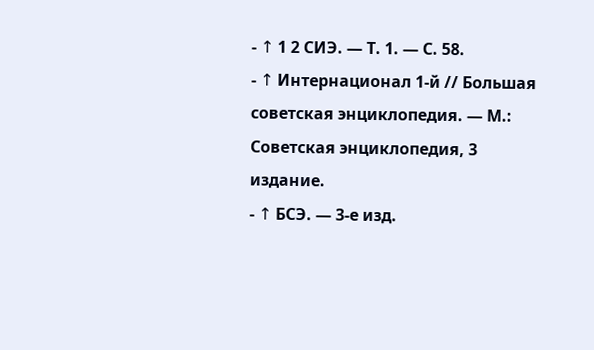- ↑ 1 2 СИЭ. — Т. 1. — С. 58.
- ↑ Интернационал 1-й // Большая советская энциклопедия. — М.: Советская энциклопедия, 3 издание.
- ↑ БСЭ. — 3-е изд.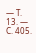— Т. 13. — С. 405.